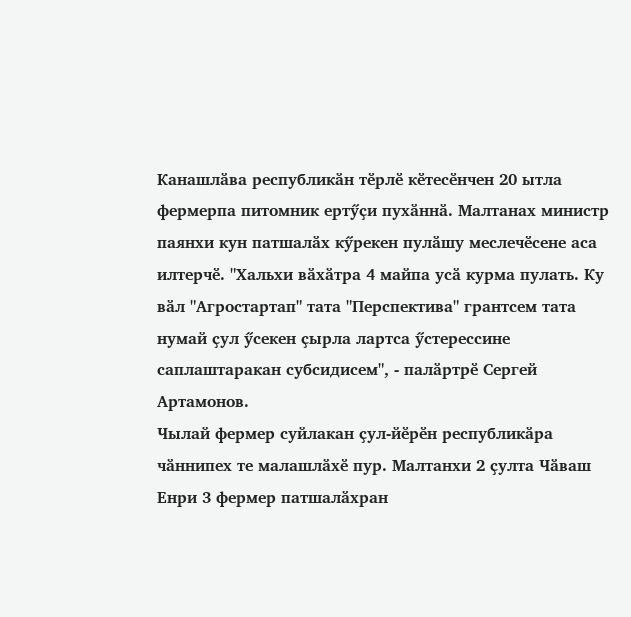Канашлӑва республикӑн тӗрлӗ кӗтесӗнчен 20 ытла фермерпа питомник ертӳҫи пухӑннӑ. Малтанах министр паянхи кун патшалӑх кӳрекен пулӑшу меслечӗсене аса илтерчӗ. "Хальхи вӑхӑтра 4 майпа усӑ курма пулать. Ку вӑл "Агростартап" тата "Перспектива" грантсем тата нумай ҫул ӳсекен ҫырла лартса ӳстерессине саплаштаракан субсидисем", - палӑртрӗ Сергей Артамонов.
Чылай фермер суйлакан ҫул-йӗрӗн республикӑра чӑннипех те малашлӑхӗ пур. Малтанхи 2 ҫулта Чӑваш Енри 3 фермер патшалӑхран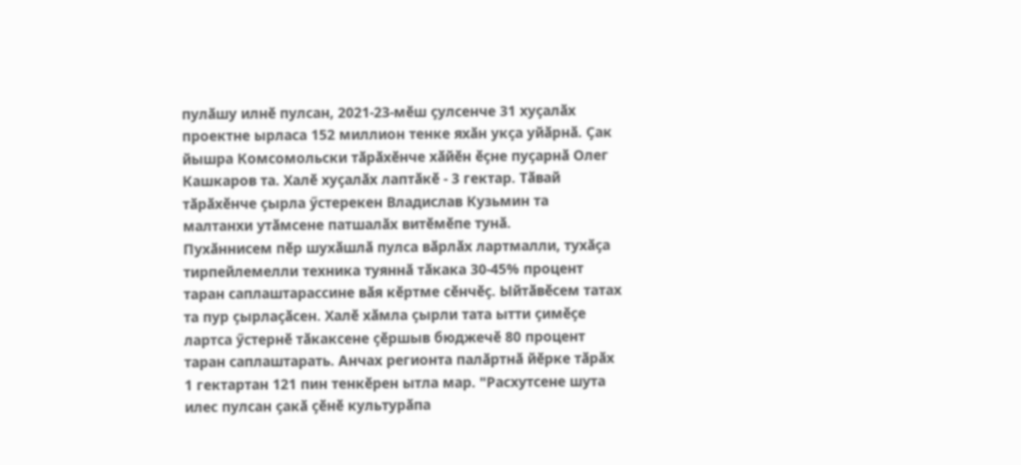пулӑшу илнӗ пулсан, 2021-23-мӗш ҫулсенче 31 хуҫалӑх проектне ырласа 152 миллион тенке яхӑн укҫа уйӑрнӑ. Ҫак йышра Комсомольски тӑрӑхӗнче хӑйӗн ӗҫне пуҫарнӑ Олег Кашкаров та. Халӗ хуҫалӑх лаптӑкӗ - 3 гектар. Тӑвай тӑрӑхӗнче ҫырла ӳстерекен Владислав Кузьмин та малтанхи утӑмсене патшалӑх витӗмӗпе тунӑ.
Пухӑннисем пӗр шухӑшлӑ пулса вӑрлӑх лартмалли, тухӑҫа тирпейлемелли техника туяннӑ тӑкака 30-45% процент таран саплаштарассине вӑя кӗртме сӗнчӗҫ. Ыйтӑвӗсем татах та пур ҫырлаҫӑсен. Халӗ хӑмла ҫырли тата ытти ҫимӗҫе лартса ӳстернӗ тӑкаксене ҫӗршыв бюджечӗ 80 процент таран саплаштарать. Анчах регионта палӑртнӑ йӗрке тӑрӑх 1 гектартан 121 пин тенкӗрен ытла мар. "Расхутсене шута илес пулсан ҫакӑ ҫӗнӗ культурӑпа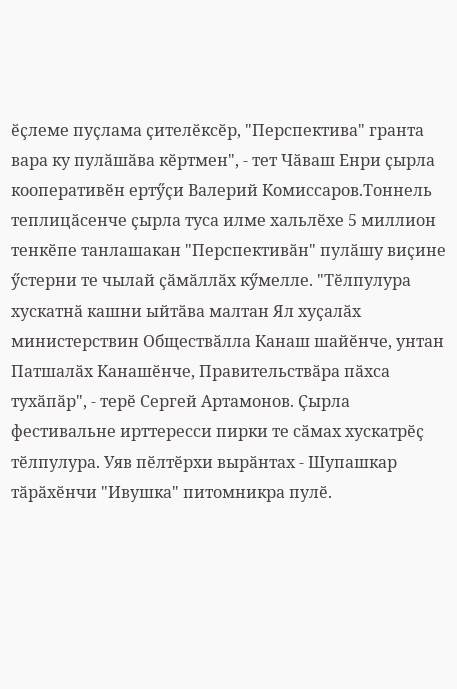ӗҫлеме пуҫлама ҫителӗксӗр, "Перспектива" гранта вара ку пулӑшӑва кӗртмен", - тет Чӑваш Енри ҫырла кооперативӗн ертӳҫи Валерий Комиссаров.Тоннель теплицӑсенче ҫырла туса илме хальлӗхе 5 миллион тенкӗпе танлашакан "Перспективӑн" пулӑшу виҫине ӳстерни те чылай ҫӑмӑллӑх кӳмелле. "Тӗлпулура хускатнӑ кашни ыйтӑва малтан Ял хуҫалӑх министерствин Обществӑлла Канаш шайӗнче, унтан Патшалӑх Канашӗнче, Правительствӑра пӑхса тухӑпӑр", - терӗ Сергей Артамонов. Ҫырла фестивальне ирттересси пирки те сӑмах хускатрӗҫ тӗлпулура. Уяв пӗлтӗрхи вырӑнтах - Шупашкар тӑрӑхӗнчи "Ивушка" питомникра пулӗ.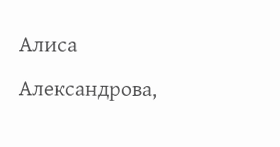Алиса Александрова,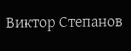Виктор Степанов